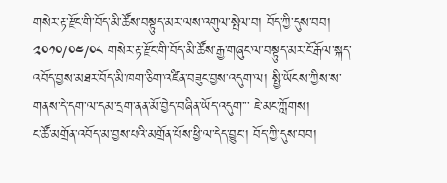གསེར་རྟ་རྫོང་གི་བོད་མི་ཚོས་བསྟུད་མར་ལས་འགུལ་སྤེལ་བ། བོད་ཀྱི་དུས་བབ། ༢༠༡༠/༠༤/༠༨ གསེར་རྟ་རྫོང་གི་བོད་མི་ཚོས་རྒྱ་གཞུང་ལ་བསྟུད་མར་ངོ་རྒོལ་སྐད་འབོད་བྱས་མཐར་བོད་མི་ཁག་ཅིག་འཛིན་བཟུང་བྱས་འདུག་ལ། སྤྱི་ཡོངས་ཀྱིས་ས་གནས་དེ་དག་ལ་དམ་དྲག་ནན་མོ་བྱེད་བཞིན་ཡོད་འདུག་་་ ཇེ་མང་ཀློགས།
ང་ཚོ་མགྲོན་འབོད་མ་བྱས་པའི་མགྲོན་པོས་ཕྱི་ལ་དེད་བྱུང་། བོད་ཀྱི་དུས་བབ།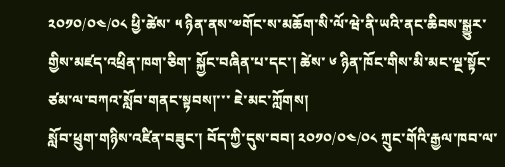༢༠༡༠/༠༤/༠༨ ཕྱི་ཚེས་ ༥ ཉིན་ནས་༧གོང་ས་མཆོག་སི་ལོ་ཝེ་ནི་ཡའི་ནང་ཆིབས་སྒྱུར་གྱིས་མཛད་འཕྲིན་ཁག་ཅིག་ སྐྱོང་བཞིན་པ་དང་། ཚེས་ ༦ ཉིན་ཁོང་གིས་མི་མང་ལྔ་སྟོང་ཙམ་ལ་བཀའ་སློབ་གནང་སྟབས།་་་ ཇེ་མང་ཀློགས།
སློབ་ཕྲུག་གཉིས་འཛིན་བཟུང་། བོད་ཀྱི་དུས་བབ། ༢༠༡༠/༠༤/༠༨ ཀྲུང་གོའི་རྒྱལ་ཁབ་ལ་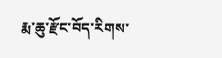རྨ་ཆུ་རྫོང་བོད་རིགས་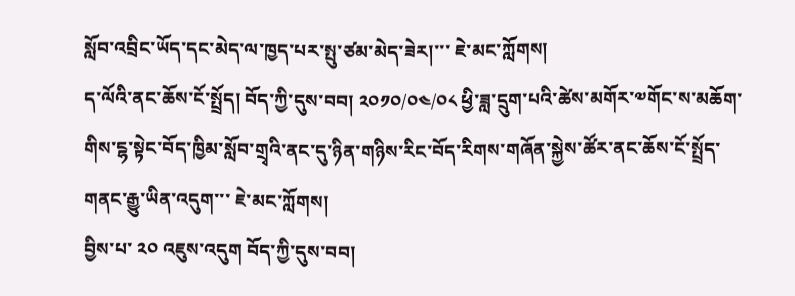སློབ་འབྲིང་ཡོད་དང་མེད་ལ་ཁྱད་པར་སྤུ་ཙམ་མེད་ཟེར།་་་ ཇེ་མང་ཀློགས།
ད་ལོའི་ནང་ཆོས་ངོ་སྤྲོད། བོད་ཀྱི་དུས་བབ། ༢༠༡༠/༠༤/༠༨ ཕྱི་ཟླ་དྲུག་པའི་ཚེས་མགོར་༧གོང་ས་མཆོག་གིས་ངྷ་སྟེང་བོད་ཁྱིམ་སློབ་གྲྭའི་ནང་དུ་ཉིན་གཉིས་རིང་བོད་རིགས་གཞོན་སྐྱེས་ཚོར་ནང་ཆོས་ངོ་སྤྲོད་གནང་རྒྱུ་ཡིན་འདུག་་་ ཇེ་མང་ཀློགས།
བྱིས་པ་ ༢༠ འཇུས་འདུག བོད་ཀྱི་དུས་བབ།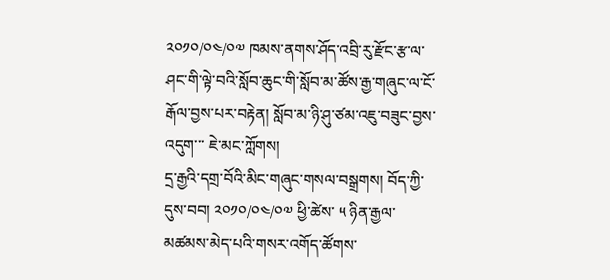༢༠༡༠/༠༤/༠༧ ཁམས་ནགས་ཤོད་འབྲི་རུ་རྫོང་རྩ་ལ་ཤང་གི་ལྟེ་བའི་སློབ་ཆུང་གི་སློབ་མ་ཚོས་རྒྱ་གཞུང་ལ་ངོ་རྒོལ་བྱས་པར་བརྟེན། སློབ་མ་ཉི་ཤུ་ཙམ་འཇུ་བཟུང་བྱས་འདུག་་་ ཇེ་མང་ཀློགས།
དྲ་རྒྱའི་དགྲ་བོའི་མིང་གཞུང་གསལ་བསྒྲགས། བོད་ཀྱི་དུས་བབ། ༢༠༡༠/༠༤/༠༧ ཕྱི་ཚེས་ ༥ ཉིན་རྒྱལ་མཚམས་མེད་པའི་གསར་འགོད་ཚོགས་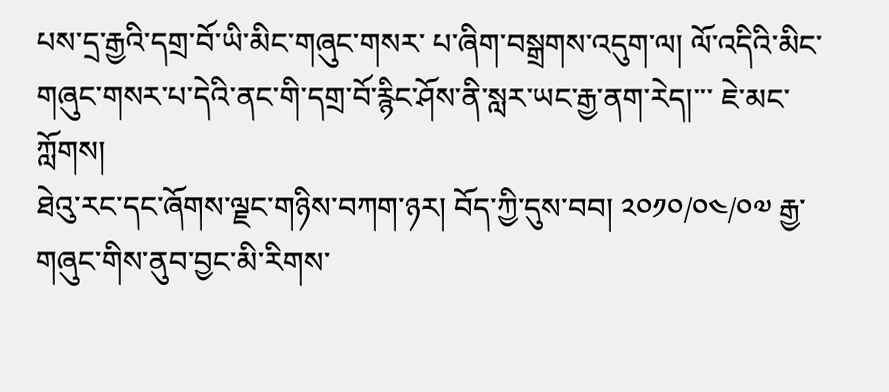པས་དྲ་རྒྱའི་དགྲ་བོ་ཡི་མིང་གཞུང་གསར་ པ་ཞིག་བསྒྲགས་འདུག་ལ། ལོ་འདིའི་མིང་གཞུང་གསར་པ་དེའི་ནང་གི་དགྲ་བོ་རྙིང་ཤོས་ནི་སླར་ཡང་རྒྱ་ནག་རེད།་་་ ཇེ་མང་ཀློགས།
ཐེའུ་རང་དང་ཞོགས་ལྗང་གཉིས་བཀག་ཉར། བོད་ཀྱི་དུས་བབ། ༢༠༡༠/༠༤/༠༧ རྒྱ་གཞུང་གིས་ནུབ་བྱང་མི་རིགས་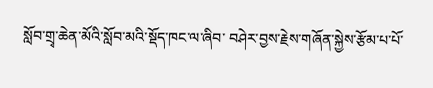སློབ་གྲྭ་ཆེན་མོའི་སློབ་མའི་སྡོད་ཁང་ལ་ཞིབ་ བཤེར་བྱས་རྗེས་གཞོན་སྐྱེས་རྩོམ་པ་པོ་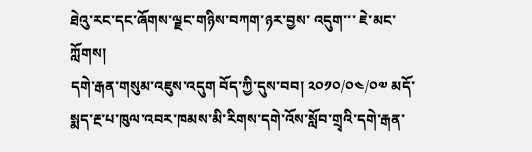ཐེའུ་རང་དང་ཞོགས་ལྗང་གཉིས་བཀག་ཉར་བྱས་ འདུག་་་ ཇེ་མང་ཀློགས།
དགེ་རྒན་གསུམ་འཇུས་འདུག བོད་ཀྱི་དུས་བབ། ༢༠༡༠/༠༤/༠༧ མདོ་སྨད་རྔ་པ་ཁུལ་འབར་ཁམས་མི་རིགས་དགེ་འོས་སློབ་གྲྭའི་དགེ་རྒན་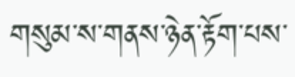གསུམ་ས་གནས་ཉེན་རྟོག་པས་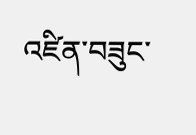འཛིན་བཟུང་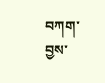བཀག་བྱས་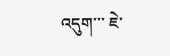འདུག་་་ ཇེ་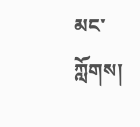མང་ཀློགས།